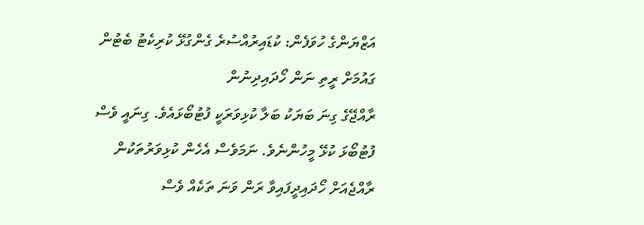އަޒްޔަންގެ ހުވަފެން: ކުޑައިރުއްސުރެ ގެންގުޅޭ ކުރިކެޓު ބެޓުން ގައުމަށް ރީތި ނަން ހޯދައިދިނުން
ރާއްޖޭގެ ގިނަ ބަޔަކު ބަލާ ކުޅިވަރަކީ ފުޓުބޯޅައެވެ. ގިނައީ ވެސް ފުޓުބޯޅަ ކުޅޭ މީހުންނެވެ. ނަމަވެސް އެހެން ކުޅިވަރުތަކުން ރާއްޖެއަށް ހޯދައިދީފައިވާ ރަން ވަނަ ތަކެއް ވެސް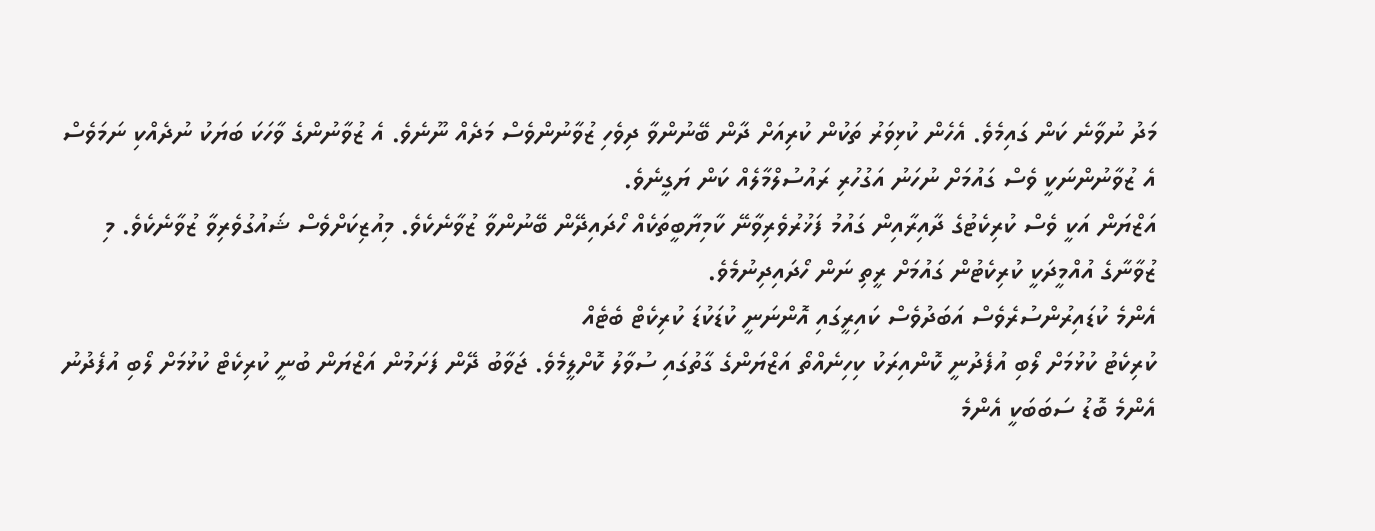މަދު ނުވާނެ ކަން ގައިމެވެ. އެހެން ކުޅިވަރު ތަކުން ކުރިއަށް ދާން ބޭނުންވާ ދިވެހި ޒުވާނުންވެސް މަދެއް ނޫނެވެ. އެ ޒުވާނުންގެ ވާހަކަ ބަޔަކު ނުދެއްކި ނަމަވެސް އެ ޒުވާނުންނަކީ ވެސް ގައުމަށް ނުހަނު އަގުހުރި ރައުސުލްމާލެއް ކަން ޔަގީނެވެ.
އަޒްޔަން އަކީ ވެސް ކުރިކެޓުގެ ދާއިރާއިން ގައުމު ފަޚުރުވެރިވާނޭ ކާމިޔާބީތަކެއް ހޯދައިދޭން ބޭނުންވާ ޒުވާނެކެވެ. މިއުޒިކަށްވެސް ޝައުގުވެރިވާ ޒުވާނެކެވެ. މި ޒުވާނާގެ އުއްމީދަކީ ކުރިކެޓުން ގައުމަށް ރީތި ނަން ހޯދައިދިނުމެވެ.
އެންމެ ކުޑައިރުންސުރެވެސް އަބަދުވެސް ކައިރީގައި އޮންނަނީ ކުޑަކުޑަ ކުރިކެޓް ބެޓެއް
ކުރިކެޓު ކުޅުމަށް ލޯބި އުފެދުނީ ކޮންއިރަކު ކިހިނެއްތޯ އަޒްޔަންގެ ގާތުގައި ސުވާލު ކޮށްލީމެވެ. ޖަވާބު ދޭން ފަށަމުން އަޒްޔަން ބުނީ ކުރިކެޓް ކުޅުމަށް ލޯބި އުފެދުނު އެންމެ ބޮޑު ސަބަބަކީ އެންމެ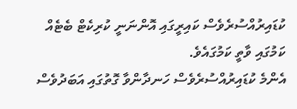ކުޑައިރުއްސުރެވެސް ކައިރީގައި އޮންނަނީ ކުރިކެޓް ބެޓެއް ކަމުގައި ވާތީ ކަމުގައެވެ.
އެންމެ ކުޑައިރުއްސުރެވެސް ހަނދާންވާ ގޮތުގައި އަބަދުވެސް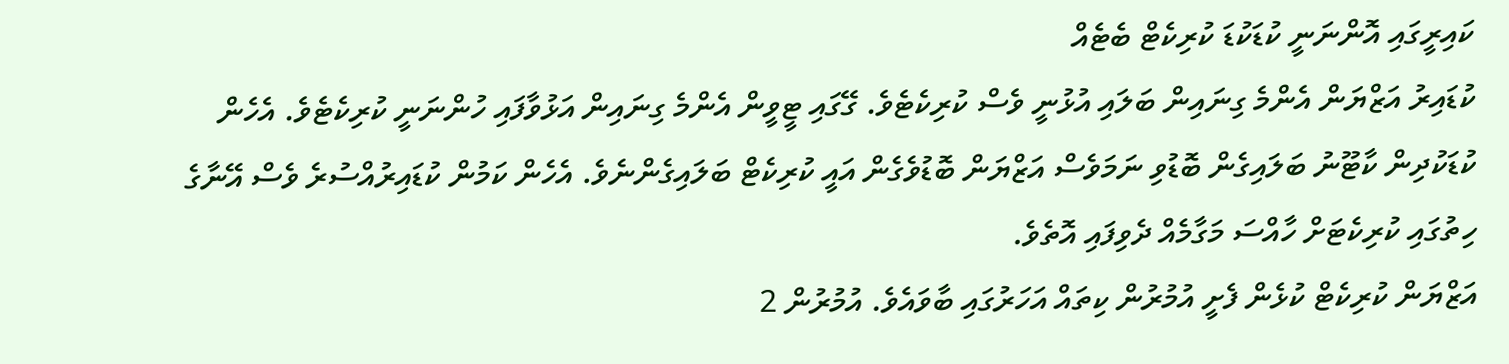ކައިރީގައި އޮންނަނީ ކުޑަކުޑަ ކުރިކެޓް ބެޓެއް
ކުޑައިރު އަޒްޔަން އެންމެ ގިނައިން ބަލައި އުޅުނީ ވެސް ކުރިކެޓެވެ. ގޭގައި ޓީވީން އެންމެ ގިނައިން އަޅުވާފައި ހުންނަނީ ކުރިކެޓެވެ. އެހެން ކުޑަކުދިން ކާޓޫނު ބަލައިގެން ބޮޑުވި ނަމަވެސް އަޒްޔަން ބޮޑުވެގެން އައީ ކުރިކެޓް ބަލައިގެންނެވެ. އެހެން ކަމުން ކުޑައިރުއްސުރެ ވެސް އޭނާގެ ހިތުގައި ކުރިކެޓަށް ހާއްސަ މަގާމެއް ދެވިފައި އޮތެވެ.
އަޒްޔަން ކުރިކެޓް ކުޅެން ފެށީ އުމުރުން ކިތައް އަހަރުގައި ބާވައެވެ. އުމުރުން 2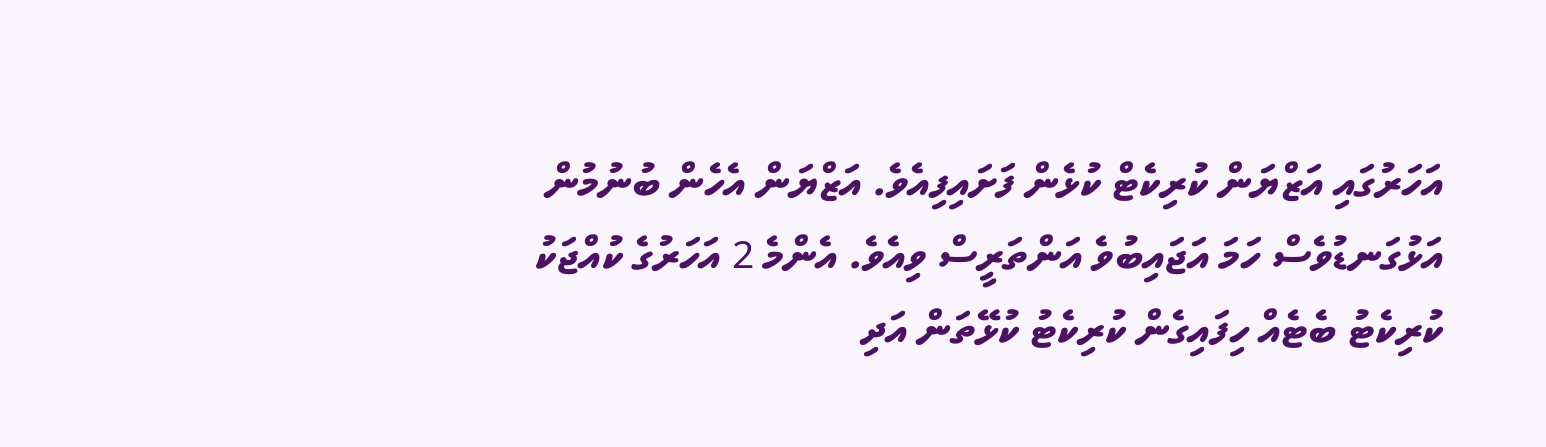އަހަރުގައި އަޒްޔަން ކުރިކެޓް ކުޅެން ފަށައިފިއެވެ. އަޒްޔަން އެހެން ބުނުމުން އަޅުގަނޑުވެސް ހަމަ އަޖައިބުވެ އަންތަރީސް ވިއެވެ. އެންމެ 2 އަހަރުގެ ކުއްޖަކު ކުރިކެޓު ބެޓެއް ހިފައިގެން ކުރިކެޓު ކުޅޭތަން އަދި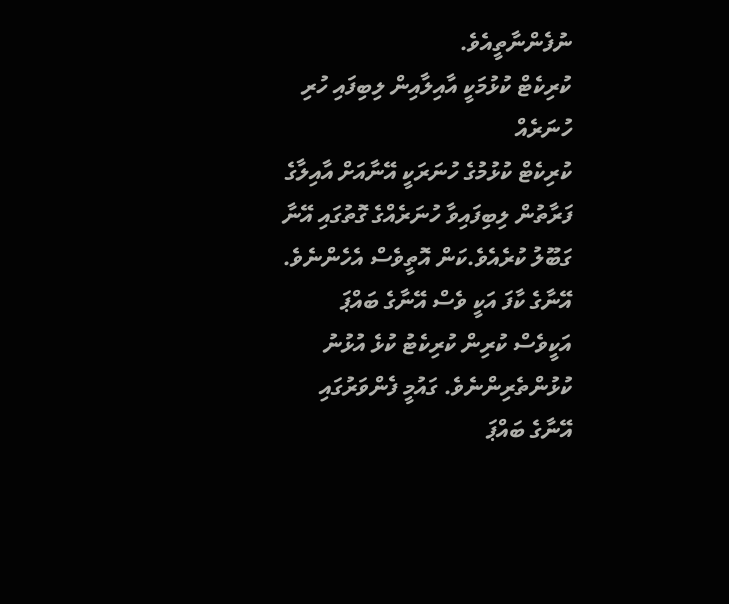ނުފެންނާތީއެވެ.
ކުރިކެޓް ކުޅުމަކީ އާއިލާއިން ލިބިފައި ހުރި ހުނަރެއް
ކުރިކެޓް ކުޅުމުގެ ހުނަރަކީ އޭނާއަށް އާއިލާގެ ފަރާތުން ލިބިފައިވާ ހުނަރެއްގެ ގޮތުގައި އޭނާ ގަބޫލު ކުރެއެވެ.ކަން އޮތީވެސް އެހެންނެވެ. އޭނާގެ ކާފަ އަކީ ވެސް އޭނާގެ ބައްޕަ އަކީވެސް ކުރިން ކުރިކެޓު ކުޅެ އުޅުނު ކުޅުންތެރިންނެވެ. ގައުމީ ފެންވަރުގައި އޭނާގެ ބައްޕަ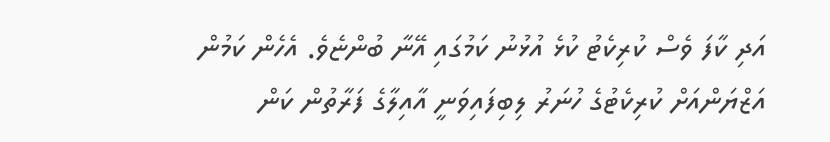އަދި ކާފަ ވެސް ކުރިކެޓު ކުޅެ އުޅުނު ކަމުގައި އޭނާ ބުންޏެވެ. އެހެން ކަމުން އަޒްޔަންއަށް ކުރިކެޓުގެ ހުނަރު ލިބިފައިވަނީ އާއިލާގެ ފަރާތުން ކަން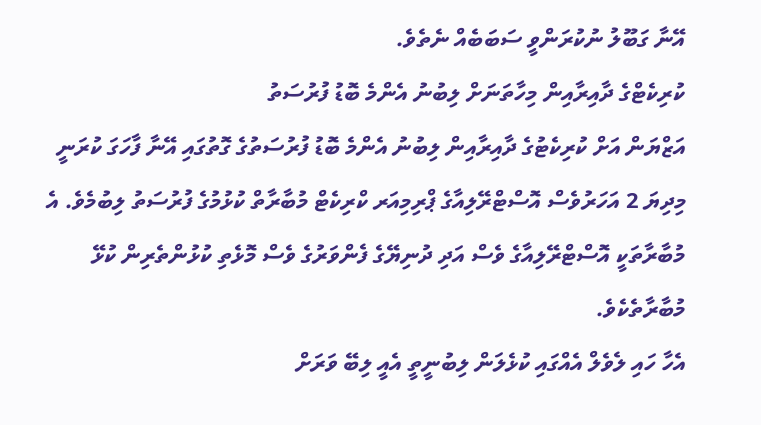އޭނާ ގަބޫލު ނުކުރަންވީ ސަބަބެއް ނެތެވެ.
ކުރިކެޓްގެ ދާއިރާއިން މިހާތަނަށް ލިބުނު އެންމެ ބޮޑު ފުރުސަތު
އަޒްޔަން އަށް ކުރިކެޓުގެ ދާއިރާއިން ލިބުނު އެންމެ ބޮޑު ފުރުސަތުގެ ގޮތުގައި އޭނާ ފާހަގަ ކުރަނީ މިދިޔަ 2 އަހަރުވެސް އޮސްޓްރޭލިއާގެ ޕްރިމިއަރ ކްރިކެޓް މުބާރާތް ކުޅުމުގެ ފުރުސަތު ލިބުމެވެ. އެ މުބާރާތަކީ އޮސްޓްރޭލިއާގެ ވެސް އަދި ދުނިޔޭގެ ފެންވަރުގެ ވެސް މޮޅެތި ކުޅުންތެރިން ކުޅޭ މުބާރާތެކެވެ.
އެހާ ހައި ލެވެލް އެއްގައި ކުޅެލަން ލިބުނީތީ އެއީ ލިބޭ ވަރަށް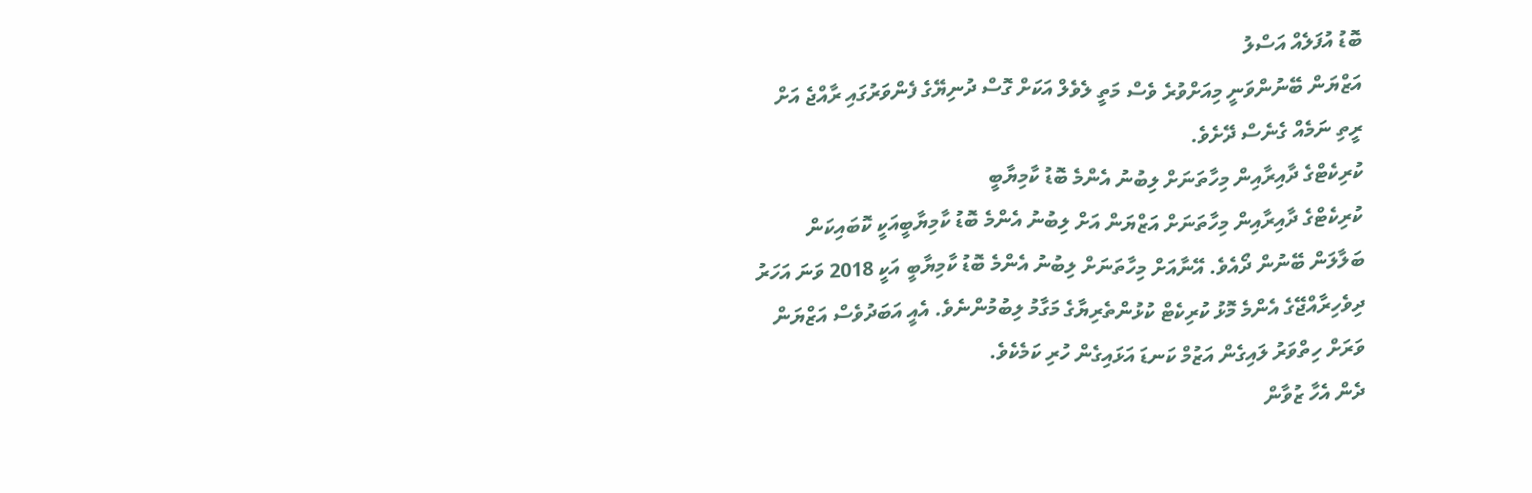ބޮޑު އުފަލެއް އަސްލު
އަޒްޔަން ބޭނުންވަނީ މިއަށްވުރެ ވެސް މަތީ ލެވެލް އަކަށް ގޮސް ދުނިޔޭގެ ފެންވަރުގައި ރާއްޖެ އަށް ރީތި ނަމެއް ގެނެސް ދޭށެވެ.
ކުރިކެޓްގެ ދާއިރާއިން މިހާތަނަށް ލިބުނު އެންމެ ބޮޑު ކާމިޔާބީ
ކުރިކެޓްގެ ދާއިރާއިން މިހާތަނަށް އަޒްޔަން އަށް ލިބުނު އެންމެ ބޮޑު ކާމިޔާބީއަކީ ކޮބައިކަން ބަލާލަން ބޭނުން ދޯއެވެ. އޭނާއަށް މިހާތަނަށް ލިބުނު އެންމެ ބޮޑު ކާމިޔާބީ އަކީ 2018 ވަނަ އަހަރު ދިވެހިރާއްޖޭގެ އެންމެ މޮޅު ކުރިކެޓް ކުޅުންތެރިޔާގެ މަގާމު ލިބުމުންނެވެ. އެއީ އަބަދުވެސް އަޒްޔަން ވަރަށް ހިތްވަރު ލައިގެން އަޒުމް ކަނޑަ އަޅައިގެން ހުރި ކަމެކެވެ.
ދެން އެހާ ޒުވާން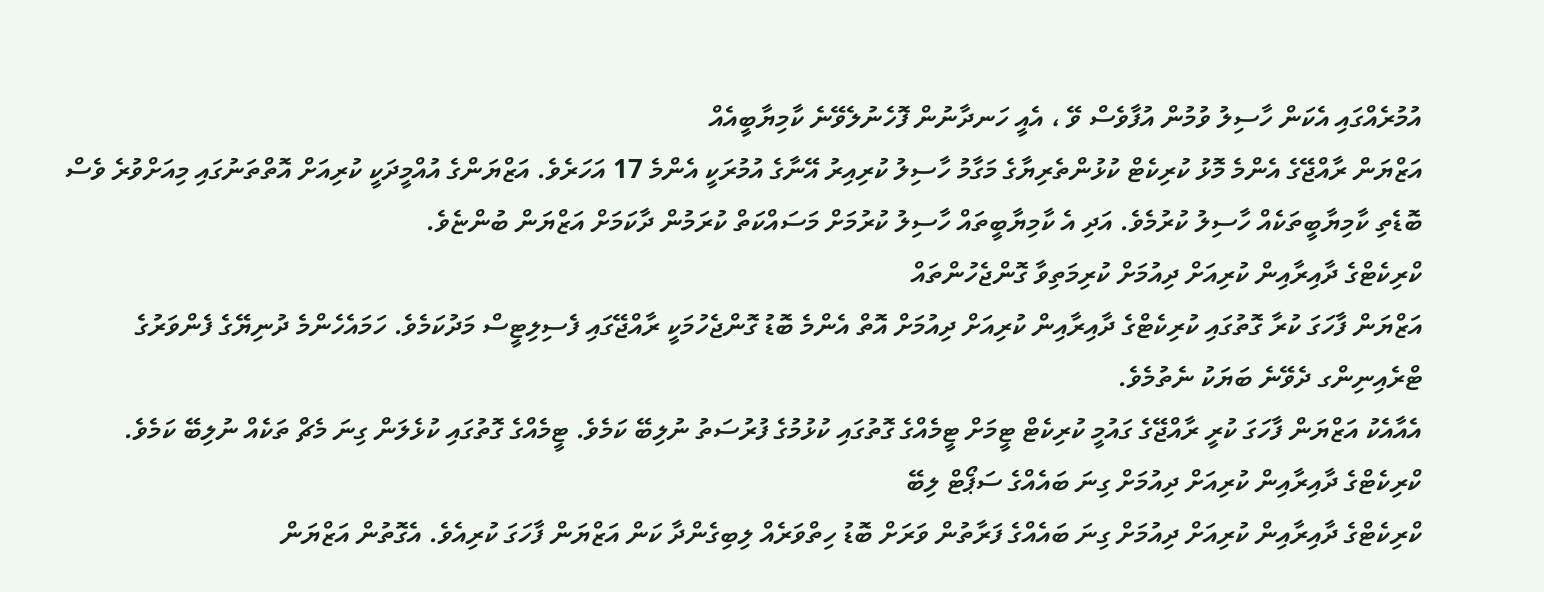އުމުރެއްގައި އެކަން ހާސިލު ވުމުން އުފާވެސް ވޭ ، އެއީ ހަނދާނުން ފޮހެނުލެވޭނެ ކާމިޔާބީއެއް
އަޒްޔަން ރާއްޖޭގެ އެންމެ މޮޅު ކުރިކެޓް ކުޅުންތެރިޔާގެ މަގާމު ހާސިލު ކުރިއިރު އޭނާގެ އުމުރަކީ އެންމެ 17 އަހަރެވެ. އަޒްޔަންގެ އުއްމީދަކީ ކުރިއަށް އޮތްތަނުގައި މިއަށްވުރެ ވެސް ބޮޑެތި ކާމިޔާބީތަކެއް ހާސިލު ކުރުމެވެ. އަދި އެ ކާމިޔާބީތައް ހާސިލު ކުރުމަށް މަސައްކަތް ކުރަމުން ދާކަމަށް އަޒްޔަން ބުންޏެވެ.
ކްރިކެޓްގެ ދާއިރާއިން ކުރިއަށް ދިއުމަށް ކުރިމަތިވާ ގޮންޖެހުންތައް
އަޒްޔަން ފާހަގަ ކުރާ ގޮތުގައި ކުރިކެޓްގެ ދާއިރާއިން ކުރިއަށް ދިއުމަށް އޮތް އެންމެ ބޮޑު ގޮންޖެހުމަކީ ރާއްޖޭގައި ފެސިލިޓީސް މަދުކަމެވެ. ހަމައެހެންމެ ދުނިޔޭގެ ފެންވަރުގެ ޓްރެއިނިންގ ދެވޭނެ ބަޔަކު ނެތުމެވެ.
އެއާއެކު އަޒްޔަން ފާހަގަ ކުރީ ރާއްޖޭގެ ގައުމީ ކުރިކެޓް ޓީމަށް ޓީމެއްގެ ގޮތުގައި ކުޅުމުގެ ފުރުސަތު ނުލިބޭ ކަމެވެ. ޓީމެއްގެ ގޮތުގައި ކުޅެލަން ގިނަ މެޗް ތަކެއް ނުލިބޭ ކަމެވެ.
ކްރިކެޓްގެ ދާއިރާއިން ކުރިއަށް ދިއުމަށް ގިނަ ބައެއްގެ ސަޕޯޓް ލިބޭ
ކްރިކެޓްގެ ދާއިރާއިން ކުރިއަށް ދިއުމަށް ގިނަ ބައެއްގެ ފަރާތުން ވަރަށް ބޮޑު ހިތްވަރެއް ލިބިގެންދާ ކަން އަޒްޔަން ފާހަގަ ކުރިއެވެ. އެގޮތުން އަޒްޔަން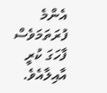އެންމެ ފުރަތަމަވެސް ފާހަގަ ކުރީ އާއިލާއެވެ.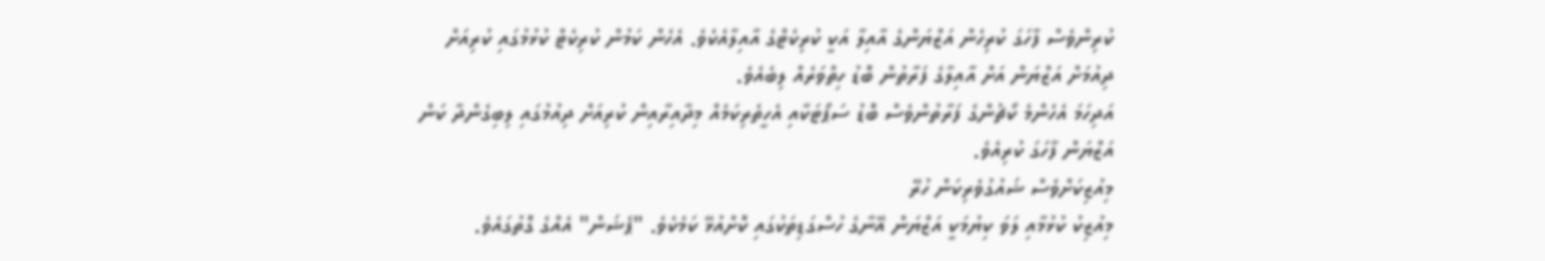ކުރިންވެސް ފާހަގަ ކުރިހެން އަޒްޔަންގެ އާއިލާ އަކީ ކުރިކެޓްގެ އާއިލާއެކެވެ. އެހެން ކަމުން ކުރިކެޓް ކުޅުމުގައި ކުރިއަށް ދިއުމަށް އަޒްޔަން އަށް އާއިލާގެ ފަރާތުން ބޮޑު ހިތްވަރެއް ލިބެއެވެ.
އަދިހަމަ އެހެންމެ ކޯޗުންގެ ފަރާތުންވެސް ބޮޑު ސަޕޯޓަކާއި އެހީތެރިކަމެއް މިދާއިރާއިން ކުރިއަށް ދިއުމުގައި ލިބިގެންދާ ކަން އަޒްޔަން ފާހަގަ ކުރިއެވެ.
މިއުޒިކަށްވެސް ޝައުގުވެރިކަން ހުރޭ
މިއުޒިކު ކުޅުމާއި ލަވަ ކިޔުމަކީ އަޒްޔަން އޭނާގެ ހުސްގަޑިތަކުގައި ކޮށްއުޅޭ ކަމެކެވެ. "ޕެޝަން" އެއްގެ ގޮތުގައެވެ.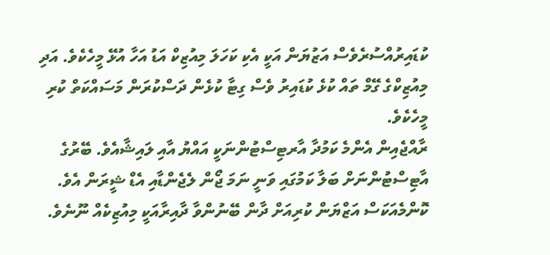ކުޑައިރުއްސުރެވެސް އަޒުޔަން އަކީ އެކި ކަހަލަ މިއުޒިކް އަޑު އަހާ އުޅޭ މީހެކެވެ. އަދި މިއުޒިކްގެ ގޭމް ތައް ކުޅެ ކުޑައިރު ވެސް ގިޓާ ކުޅެން ދަސްކުރަން މަސައްކަތް ކުރި މީހެކެވެ.
ރާއްޖެއިން އެންމެ ކަމުދާ އާރޓިސްޓުންނަކީ އައްޔު އާއި ލައިޝާއެވެ. ބޭރުގެ އާޓިސްޓުންނަށް ބަލާ ކަމުގައި ވަނީ ނަމަ ޖޯން ލެޖެންޑާއި އެޑް ޝީރަން އެވެ.
ކޮންމެއަކަސް އަޒްޔަން ކުރިއަށް ދާން ބޭނުންވާ ދާއިރާއަކީ މިއުޒިކެއް ނޫނެވެ.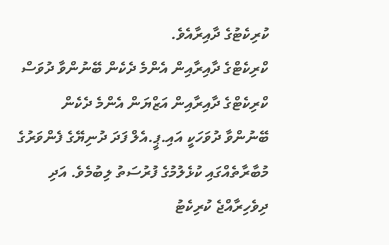ކުރިކެޓުގެ ދާއިރާއެވެ.
ކްރިކެޓްގެ ދާއިރާއިން އެންމެ ދެކެން ބޭނުންވާ ދުވަސް
ކްރިކެޓްގެ ދާއިރާއިން އަޒްޔަން އެންމެ ދެކެން ބޭނުންވާ ދުވަހަކީ އައި.ޕީ.އެލް ފަދަ ދުނިޔޭގެ ފެންވަރުގެ މުބާރާތެއްގައި ކުޅެލުމުގެ ފުރުސަތު ލިބުމެވެ. އަދި ދިވެހިރާއްޖެ ކުރިކެޓު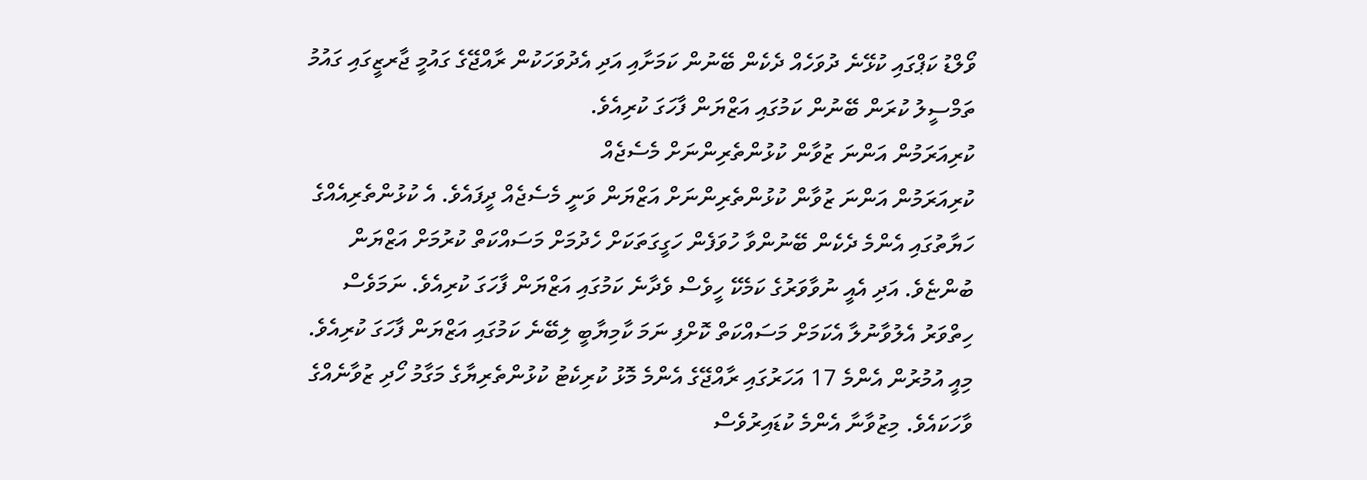ވޯލްޑު ކަޕްގައި ކުޅޭނެ ދުވަހެއް ދެކެން ބޭނުން ކަމަށާއި އަދި އެދުވަހަކުން ރާއްޖޭގެ ގައުމީ ޖާރޒީގައި ގައުމު ތަމްސީލު ކުރަން ބޭނުން ކަމުގައި އަޒްޔަން ފާހަގަ ކުރިއެވެ.
ކުރިއަރަމުން އަންނަ ޒުވާން ކުޅުންތެރިންނަށް މެސެޖެއް
ކުރިއަރަމުން އަންނަ ޒުވާން ކުޅުންތެރިންނަށް އަޒްޔަން ވަނީ މެސެޖެއް ދީފައެވެ. އެ ކުޅުންތެރިއެއްގެ ހަޔާތުގައި އެންމެ ދެކެން ބޭނުންވާ ހުވަފެން ހަގީގަތަކަށް ހެދުމަށް މަސައްކަތް ކުރުމަށް އަޒްޔަން ބުންޏެވެ. އަދި އެއީ ނުވާވަރުގެ ކަމެކޭ ހީވެސް ވެދާނެ ކަމުގައި އަޒްޔަން ފާހަގަ ކުރިއެވެ. ނަމަވެސް ހިތްވަރު އެލުވާނުލާ އެކަމަށް މަސައްކަތް ކޮށްފި ނަމަ ކާމިޔާބީ ލިބޭނެ ކަމުގައި އަޒްޔަން ފާހަގަ ކުރިއެވެ.
މިއީ އުމުރުން އެންމެ 17 އަހަރުގައި ރާއްޖޭގެ އެންމެ މޮޅު ކުރިކެޓު ކުޅުންތެރިޔާގެ މަގާމު ހޯދި ޒުވާނެއްގެ ވާހަކައެވެ. މިޒުވާނާ އެންމެ ކުޑައިރުވެސް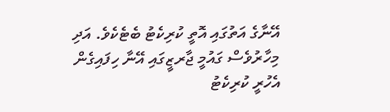އޭނާގެ އަތުގައި އޮތީ ކުރިކެޓު ބެޓެކެވެ. އަދި މިހާރުވެސް ގައުމީ ޖާރޒީގައި އޭނާ ހިފައިގެން އެހުރީ ކުރިކެޓު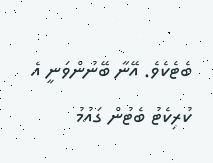ބެޓެކެވެ. އޭނާ ބޭނުންވަނީ އެ ކުރިކެޓު ބެޓުން ގައުމު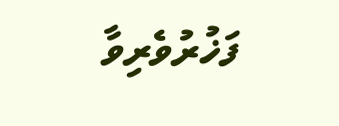ފަޚުރުވެރިވާ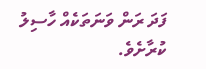ފަދަ ރަން ވަނަތަކެއް ހާސިލު ކުރާށެވެ.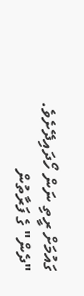ގައުމަށް ރީތި ނަން ހޯދައިދޭށެވެ.
"ދެން" ގެ ފަރާތުން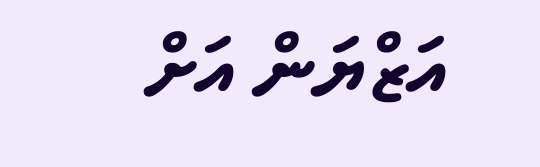އަޒްޔަން އަށް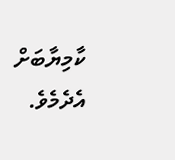ކާމިޔާބަށް އެދެމެވެ.